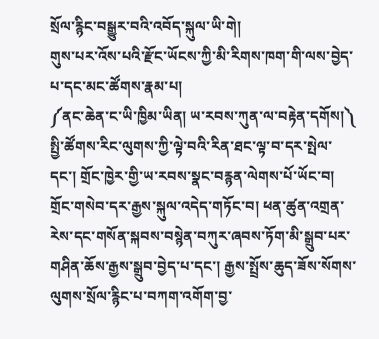སྲོལ་རྙིང་བསྒྱུར་བའི་འབོད་སྐུལ་ཡི་གེ།
གུས་པར་འོས་པའི་རྫོང་ཡོངས་ཀྱི་མི་རིགས་ཁག་གི་ལས་བྱེད་པ་དང་མང་ཚོགས་རྣམ་པ།
༼ནང་ཆེན་ང་ཡི་ཁྱིམ་ཡིན། ཡ་རབས་ཀུན་ལ་བརྟེན་དགོས།༽ སྤྱི་ཚོགས་རིང་ལུགས་ཀྱི་ལྟེ་བའི་རིན་ཐང་ལྟ་བ་དར་སྤེལ་དང་། གྲོང་ཁྱེར་གྱི་ཡ་རབས་སྣང་བརྙན་ལེགས་པོ་ཡོང་བ། གྲོང་གསེབ་དར་རྒྱས་སྐུལ་འདེད་གཏོང་བ། ཕན་ཚུན་འགྲན་རེས་དང་གསོན་སྐབས་བསྙེན་བཀུར་ཞབས་ཏོག་མི་སྒྲུབ་པར་གཤིན་ཆོས་རྒྱས་སྒྲུབ་བྱེད་པ་དང་། རྒྱས་སྤྲོས་ཆུད་ཟོས་སོགས་ལུགས་སྲོལ་རྙིང་པ་བཀག་འགོག་བྱ་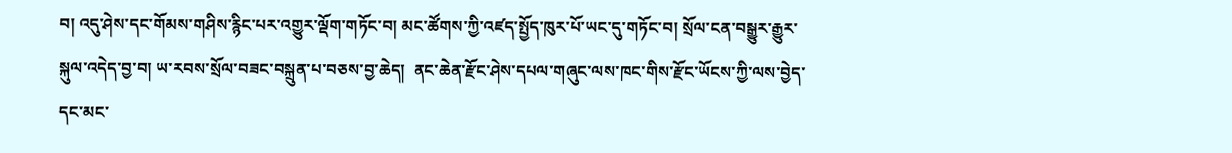བ། འདུ་ཤེས་དང་གོམས་གཤིས་རྙིང་པར་འགྱུར་ལྡོག་གཏོང་བ། མང་ཚོགས་ཀྱི་འཛད་སྤྱོད་ཁུར་པོ་ཡང་དུ་གཏོང་བ། སྲོལ་ངན་བསྒྱུར་རྒྱུར་སྐུལ་འདེད་བྱ་བ། ཡ་རབས་སྲོལ་བཟང་བསྐྲུན་པ་བཅས་བྱ་ཆེད།  ནང་ཆེན་རྫོང་ཤེས་དཔལ་གཞུང་ལས་ཁང་གིས་རྫོང་ཡོངས་ཀྱི་ལས་བྱེད་དང་མང་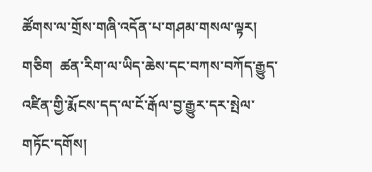ཚོགས་ལ་གྲོས་གཞི་འདོན་པ་གཤམ་གསལ་ལྟར།
གཅིག  ཚན་རིག་ལ་ཡིད་ཆེས་དང་བཀས་བཀོད་རྒྱུད་འཛིན་གྱི་རྨོངས་དད་ལ་ངོ་རྒོལ་བྱ་རྒྱུར་དར་སྤེལ་གཏོང་དགོས།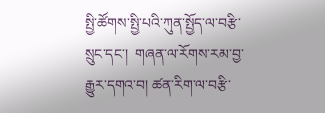སྤྱི་ཚོགས་སྤྱི་པའི་ཀུན་སྤྱོད་ལ་བརྩི་སྲུང་དང་།  གཞན་ལ་རོགས་རམ་བྱ་རྒྱུར་དགའ་བ། ཚན་རིག་ལ་བརྩི་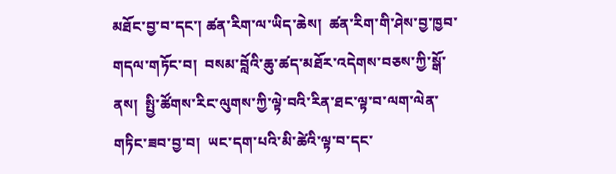མཐོང་བྱ་བ་དང་། ཚན་རིག་ལ་ཡིད་ཆེས།  ཚན་རིག་གི་ཤེས་བྱ་ཁྱབ་གདལ་གཏོང་བ།  བསམ་བློའི་ཆུ་ཚད་མཐོར་འདེགས་བཅས་ཀྱི་སྒོ་ནས།  སྤྱི་ཚོགས་རིང་ལུགས་ཀྱི་ལྟེ་བའི་རིན་ཐང་ལྟ་བ་ལག་ལེན་གཏིང་ཟབ་བྱ་བ།  ཡང་དག་པའི་མི་ཚེའི་ལྟ་བ་དང་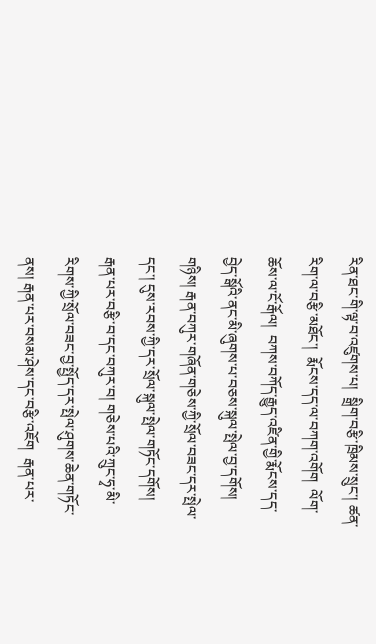རིན་ཐང་གི་ལྟ་བ་འཛུགས་པ།  སྒྲིག་བརྩི་ཁྲིམས་སྲུང་། ཚན་རིག་ལ་བརྩི་མཐོང་།  རྨོངས་དད་ལ་བཀག་འགོག  ལོག་ཆོས་ལ་ངོ་རྒོལ།  བཀས་བཀོད་རྒྱུད་འཛིན་གྱི་རྨོངས་དད་བྱེད་སྒོའི་ནང་མི་ཞུགས་པ་བཅས་སྐུལ་སྤེལ་བྱ་དགོས།
གཉིས། རྒན་བཀུར་གཞོན་གཅེས་ཀྱི་སྲོལ་བཟང་དར་སྤེལ་དང་། དུས་རབས་ཀྱི་དར་སྲོལ་སྐུལ་སྤེལ་གཏོང་དགོས།
རྒན་པར་བརྩི་བ་དང་བཀུར་བ། གཅེས་པའི་ཀྲུང་ཧྭ་མི་རིགས་ཀྱི་སྲོལ་བཟང་བྱ་སྤྱོད་དར་སྤེལ་ཤུགས་ཆེན་གཏོང་ནས། རྒན་པར་བསམ་ཤེས་དང་བརྩི་འཇོག  རྒན་པར་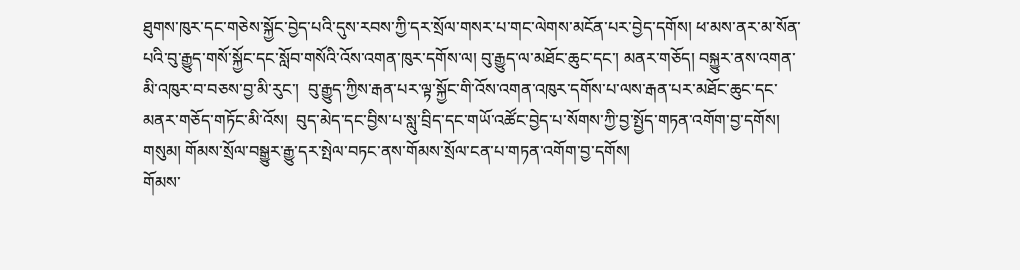ཐུགས་ཁུར་དང་གཅེས་སྐྱོང་བྱེད་པའི་དུས་རབས་ཀྱི་དར་སྲོལ་གསར་པ་གང་ལེགས་མངོན་པར་བྱེད་དགོས། ཕ་མས་ནར་མ་སོན་པའི་བུ་རྒྱུད་གསོ་སྐྱོང་དང་སློབ་གསོའི་འོས་འགན་ཁུར་དགོས་ལ། བུ་རྒྱུད་ལ་མཐོང་ཆུང་དང་། མནར་གཅོད། བསྐྱུར་ནས་འགན་མི་འཁུར་བ་བཅས་བྱ་མི་རུང་།  བུ་རྒྱུད་ཀྱིས་རྒན་པར་ལྟ་སྐྱོང་གི་འོས་འགན་འཁུར་དགོས་པ་ལས་རྒན་པར་མཐོང་ཆུང་དང་མནར་གཅོད་གཏོང་མི་འོས།  བུད་མེད་དང་བྱིས་པ་སླུ་བྲིད་དང་གཡོ་འཚོང་བྱེད་པ་སོགས་ཀྱི་བྱ་སྤྱོད་གཏན་འགོག་བྱ་དགོས།
གསུམ། གོམས་སྲོལ་བསྒྱུར་རྒྱུ་དར་སྤེལ་བཏང་ནས་གོམས་སྲོལ་ངན་པ་གཏན་འགོག་བྱ་དགོས།
གོམས་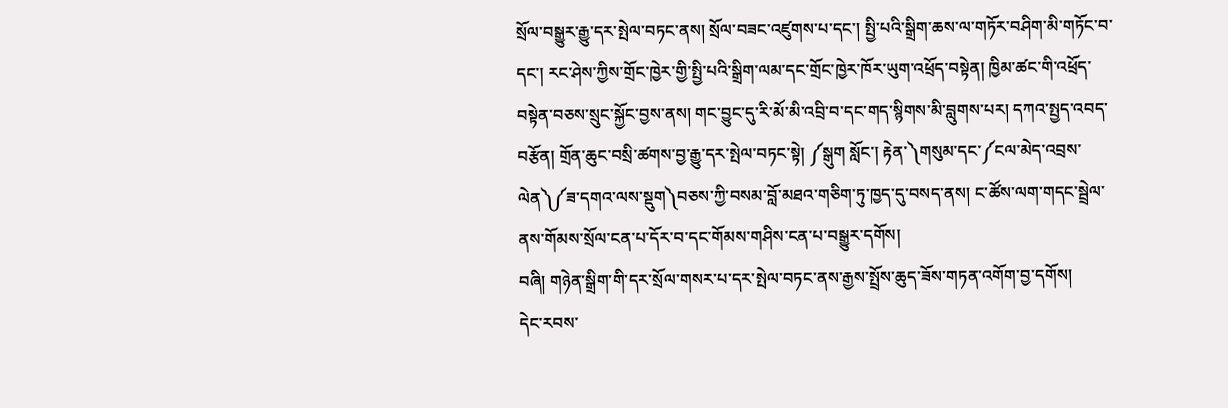སྲོལ་བསྒྱུར་རྒྱུ་དར་སྤེལ་བཏང་ནས། སྲོལ་བཟང་འཛུགས་པ་དང་། སྤྱི་པའི་སྒྲིག་ཆས་ལ་གཏོར་བཤིག་མི་གཏོང་བ་དང་། རང་ཤེས་ཀྱིས་གྲོང་ཁྱེར་གྱི་སྤྱི་པའི་སྒྲིག་ལམ་དང་གྲོང་ཁྱེར་ཁོར་ཡུག་འཕྲོད་བསྟེན། ཁྱིམ་ཚང་གི་འཕྲོད་བསྟེན་བཅས་སྲུང་སྐྱོང་བྱས་ནས། གང་བྱུང་དུ་རི་མོ་མི་འབྲི་བ་དང་གད་སྙིགས་མི་བླུགས་པར། དཀའ་སྤྱད་འབད་བརྩོན། གྲོན་ཆུང་བསྲི་ཚགས་བྱ་རྒྱུ་དར་སྤེལ་བཏང་སྟེ། ༼སྒུག སློང་། རྟེན་༽གསུམ་དང་༼ངལ་མེད་འབྲས་ལེན༽༼ཟ་དགའ་ལས་སྡུག༽བཅས་ཀྱི་བསམ་བློ་མཐའ་གཅིག་ཏུ་ཁྱད་དུ་བསད་ནས། ང་ཚོས་ལག་གདང་སྦྲེལ་ནས་གོམས་སྲོལ་ངན་པ་དོར་བ་དང་གོམས་གཤིས་ངན་པ་བསྒྱུར་དགོས།
བཞི། གཉེན་སྒྲིག་གི་དར་སྲོལ་གསར་པ་དར་སྤེལ་བཏང་ནས་རྒྱས་སྤྲོས་ཆུད་ཟོས་གཏན་འགོག་བྱ་དགོས།
དེང་རབས་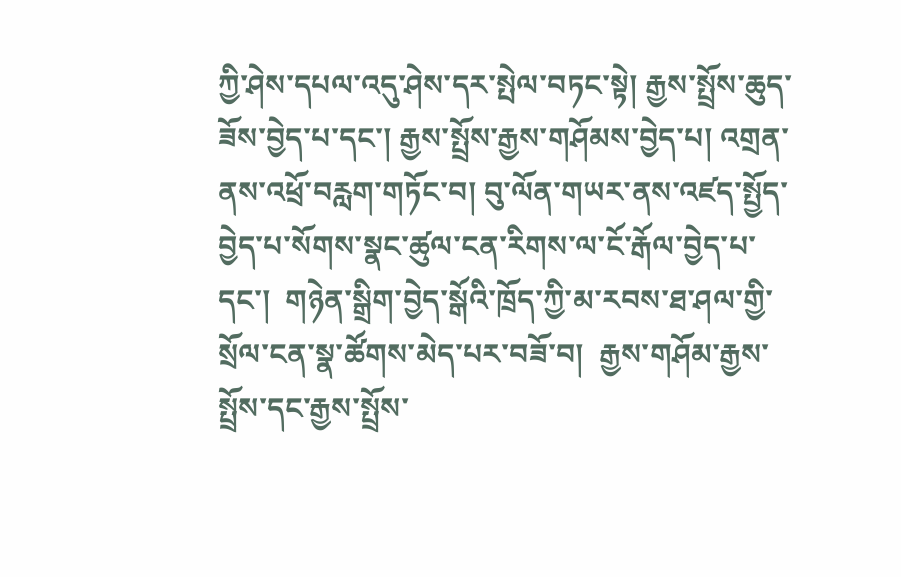ཀྱི་ཤེས་དཔལ་འདུ་ཤེས་དར་སྤེལ་བཏང་སྟེ། རྒྱས་སྤྲོས་ཆུད་ཟོས་བྱེད་པ་དང་། རྒྱས་སྤྲོས་རྒྱས་གཤོམས་བྱེད་པ། འགྲན་ནས་འཕྲོ་བརླག་གཏོང་བ། བུ་ལོན་གཡར་ནས་འཛད་སྤྱོད་བྱེད་པ་སོགས་སྣང་ཚུལ་ངན་རིགས་ལ་ངོ་རྒོལ་བྱེད་པ་དང་།  གཉེན་སྒྲིག་བྱེད་སྒོའི་ཁྲོད་ཀྱི་མ་རབས་ཐ་ཤལ་གྱི་སྲོལ་ངན་སྣ་ཚོགས་མེད་པར་བཟོ་བ།  རྒྱས་གཤོམ་རྒྱས་སྤྲོས་དང་རྒྱས་སྤྲོས་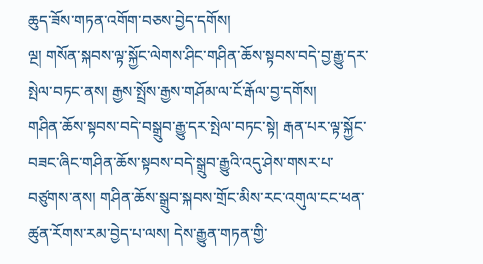ཆུད་ཟོས་གཏན་འགོག་བཅས་བྱེད་དགོས།
ལྔ། གསོན་སྐབས་ལྟ་སྐྱོང་ལེགས་ཤིང་གཤིན་ཆོས་སྟབས་བདེ་བྱ་རྒྱུ་དར་སྤེལ་བཏང་ནས། རྒྱས་སྤྲོས་རྒྱས་གཤོམ་ལ་ངོ་རྒོལ་བྱ་དགོས།
གཤིན་ཆོས་སྟབས་བདེ་བསྒྲུབ་རྒྱུ་དར་སྤེལ་བཏང་སྟེ། རྒན་པར་ལྟ་སྐྱོང་བཟང་ཞིང་གཤིན་ཆོས་སྟབས་བདེ་སྒྲུབ་རྒྱུའི་འདུ་ཤེས་གསར་པ་བཙུགས་ནས། གཤིན་ཆོས་སྒྲུབ་སྐབས་གྲོང་མིས་རང་འགུལ་ངང་ཕན་ཚུན་རོགས་རམ་བྱེད་པ་ལས། དེས་རྒྱུན་གཏན་གྱི་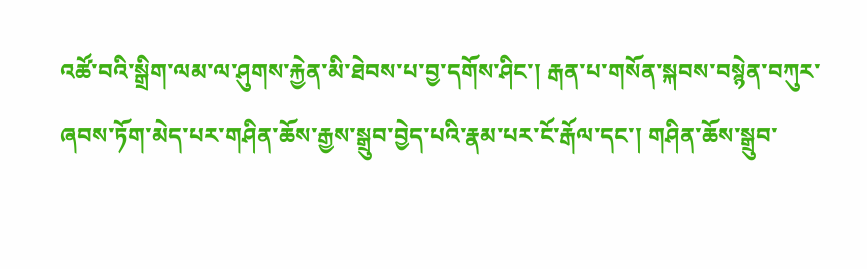འཚོ་བའི་སྒྲིག་ལམ་ལ་ཤུགས་རྐྱེན་མི་ཐེབས་པ་བྱ་དགོས་ཤིང་། རྒན་པ་གསོན་སྐབས་བསྙེན་བཀུར་ཞབས་ཏོག་མེད་པར་གཤིན་ཆོས་རྒྱས་སྒྲུབ་བྱེད་པའི་རྣམ་པར་ངོ་རྒོལ་དང་། གཤིན་ཆོས་སྒྲུབ་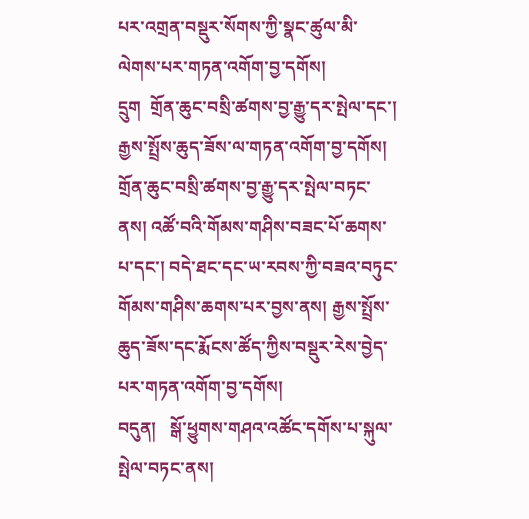པར་འགྲན་བསྡུར་སོགས་ཀྱི་སྣང་ཚུལ་མི་ལེགས་པར་གཏན་འགོག་བྱ་དགོས།
དྲུག  གྲོན་ཆུང་བསྲི་ཚགས་བྱ་རྒྱུ་དར་སྤེལ་དང་། རྒྱས་སྤྲོས་ཆུད་ཟོས་ལ་གཏན་འགོག་བྱ་དགོས།
གྲོན་ཆུང་བསྲི་ཚགས་བྱ་རྒྱུ་དར་སྤེལ་བཏང་ནས། འཚོ་བའི་གོམས་གཤིས་བཟང་པོ་ཆགས་པ་དང་། བདེ་ཐང་དང་ཡ་རབས་ཀྱི་བཟའ་བཏུང་གོམས་གཤིས་ཆགས་པར་བྱས་ནས། རྒྱས་སྤྲོས་ཆུད་ཟོས་དང་རྨོངས་ཚོད་ཀྱིས་བསྡུར་རེས་བྱེད་པར་གཏན་འགོག་བྱ་དགོས།
བདུན།   སྒོ་ཕྱུགས་གཤའ་འཚོང་དགོས་པ་སྐུལ་སྤེལ་བཏང་ནས།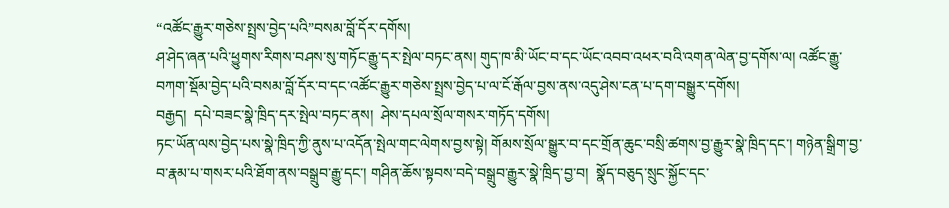“འཚོང་རྒྱུར་གཅེས་སྤྲས་བྱེད་པའི”བསམ་བློ་དོར་དགོས།
ཤ་ཤེད་ཞན་པའི་ཕྱུགས་རིགས་བཤས་སུ་གཏོང་རྒྱུ་དར་སྤེལ་བཏང་ནས། གུད་ཁ་མི་ཡོང་བ་དང་ཡོང་འབབ་འཕར་བའི་འགན་ལེན་བྱ་དགོས་ལ། འཚོང་རྒྱུ་བཀག་སྡོམ་བྱེད་པའི་བསམ་བློ་དོར་བ་དང་འཚོང་རྒྱུར་གཅེས་སྤྲས་བྱེད་པ་ལ་ངོ་རྒོལ་བྱས་ནས་འདུ་ཤེས་ངན་པ་དག་བསྒྱུར་དགོས།
བརྒྱད།  དཔེ་བཟང་སྣེ་ཁྲིད་དར་སྤེལ་བཏང་ནས།  ཤེས་དཔལ་སྲོལ་གསར་གཏོད་དགོས།
ཏང་ཡོན་ལས་བྱེད་པས་སྣེ་ཁྲིད་ཀྱི་ནུས་པ་འདོན་སྤེལ་གང་ལེགས་བྱས་སྟེ། གོམས་སྲོལ་སྒྱུར་བ་དང་གྲོན་ཆུང་བསྲི་ཚགས་བྱ་རྒྱུར་སྣེ་ཁྲིད་དང་། གཉེན་སྒྲིག་བྱ་བ་རྣམ་པ་གསར་པའི་ཐོག་ནས་བསྒྲུབ་རྒྱུ་དང་། གཤིན་ཆོས་སྟབས་བདེ་བསྒྲུབ་རྒྱུར་སྣེ་ཁྲིད་བྱ་བ།  སྣོད་བཅུད་སྲུང་སྐྱོང་དང་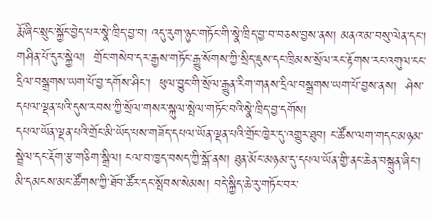རྨོ་ཞིང་སྲུང་སྐྱོང་བྱེད་པར་སྣེ་ཁྲིད་བྱ་བ། འདུ་རུག་ཉུང་གཏོང་གི་སྣེ་ཁྲིད་བྱ་བ་བཅས་བྱས་ནས། མནའ་མ་བསུ་ལེན་དང་། གཤིན་པོ་དུར་སྐྱེལ།  གྲོང་གསེབ་དར་རྒྱས་གཏོང་རྒྱུ་སོགས་ཀྱི་སྲིད་ཇུས་དང་ཁྲིམས་སྲོལ་རང་རྟོགས་རང་འགུལ་ངང་དྲིལ་བསྒྲགས་ཡག་པོ་བྱ་དགོས་ཤིང་།  ཕུལ་བྱུང་གི་སྲོལ་རྒྱུན་རིག་གནས་དྲིལ་བསྒྲགས་ཡག་པོ་བྱས་ནས།  ཤེས་དཔལ་ལྡན་པའི་དུས་རབས་ཀྱི་སྲོལ་གསར་སྐུལ་སྤེལ་གཏོང་བའི་སྣེ་ཁྲིད་བྱ་དགོས།
དཔལ་ཡོན་ལྡན་པའི་གྲོང་མི་ཡོད་པས་གཟོད་དཔལ་ཡོན་ལྡན་པའི་གྲོང་ཁྱེར་དུ་འགྱུར་ཐུབ། ང་ཚོས་ལག་གདང་མཉམ་སྦྲེལ་དང་རྡོག་རྩ་གཅིག་སྒྲིལ། ངལ་བ་ཁྱད་བསད་ཀྱི་སྒོ་ནས། ཐུན་མོང་མཉམ་དུ་དཔལ་ཡོན་གྱི་ནང་ཆེན་བསྐྲུན་ཞིང་། མི་དམངས་མང་ཚོགས་ཀྱི་ཐོབ་ཚོར་དང་སྤོབས་སེམས། བདེ་སྐྱིད་ཆེ་རུ་གཏོང་བར་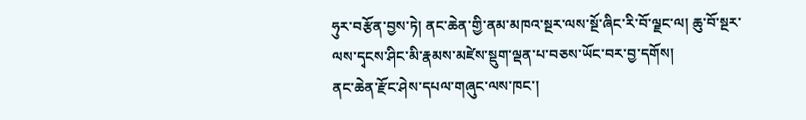ཧུར་བརྩོན་བྱས་ཏེ། ནང་ཆེན་གྱི་ནམ་མཁའ་སྔར་ལས་སྔོ་ཞིང་རི་བོ་ལྗང་ལ། ཆུ་བོ་སྔར་ལས་དྭངས་ཤིང་མི་རྣམས་མཛེས་སྡུག་ལྡན་པ་བཅས་ཡོང་བར་བྱ་དགོས།
ནང་ཆེན་རྫོང་ཤེས་དཔལ་གཞུང་ལས་ཁང་།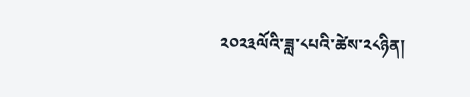༢༠༢༣ལོའི་ཟླ་༨པའི་ཚེས་༢༨ཉིན།